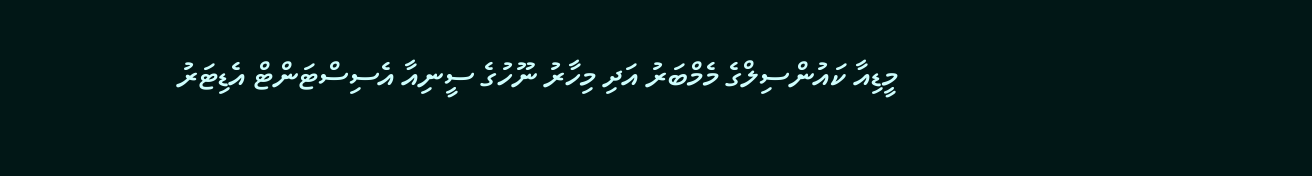މީޑިއާ ކައުންސިލްގެ މެމްބަރު އަދި މިހާރު ނޫހުގެ ސީނިއާ އެސިސްޓަންޓް އެޑިޓަރު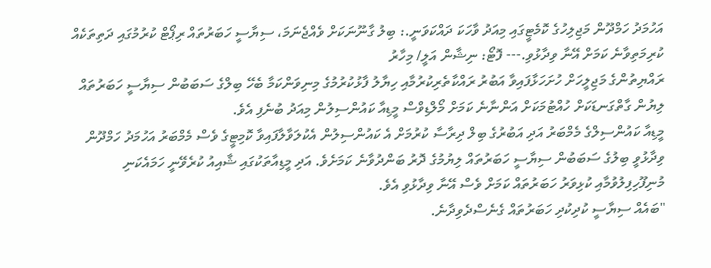އަހުމަދު ހަމްދޫން މަޖިލިހުގެ ކޮމެޓީގައި މިއަދު ވާހަކަ ދައްކަވަނީ.: ބިލު ގާނޫނަކަށް ވެއްޖެނަމަ، ސިޔާސީ ހަބަރުތައް ރިޕޯޓް ކުރުމުގައި ދަތިތަކެއް ކުރިމަތިވާނެ ކަމަށް އޭނާ ވިދާޅުވި.--- ފޮޓޯ: ނިޝާން އަލީ/ މިހާރު
ރައްޔިތުންގެ މަޖިލީހަށް ހުށަހަޅާފައިވާ އަބުރު ރައްކާތެރިކުރުމާއި ހިޔާލު ފާޅުކުރުމުގެ މިނިވަންކަމާ ބެހޭ ބިލްގެ ސަބަބުން ސިޔާސީ ހަބަރުތައް ލިޔުން ގާތްގަނޑަކަށް ހުއްޓުމަކަށް އަންނާނެ ކަމަށް މޯލްޑިވްސް މީޑިއާ ކައުންސިލުން މިއަދު ބުނެފި އެވެ.
މީޑިއާ ކައުންސިލްގެ މެމްބަރު އަދި އަބުރުގެ ބިލް ދިރާސާ ކުރުމަށް އެ ކައުންސިލުން އެކުލަވާލާފައިވާ ކޮމިޓީގެ ވެސް މެމްބަރު އަހުމަދު ހަމްދޫން ވިދާޅުވީ ބިލުގެ ސަބަބުން ސިޔާސީ ހަބަރުތައް ލިޔުމުގެ ދޮރު ބަންދުވާނެ ކަމަށެވެ. އަދި މީޑިއާތަކުގައި ޝާއިއު ކުރެވޭނީ ހަމައެކަނި މުނިފޫހިފިލުވުމާއި ކުޅިވަރު ހަބަރުތައް ކަމަށް ވެސް އޭނާ ވިދާޅުވި އެވެ.
"ބައެއް ސިޔާސީ ކުދިކުދި ހަބަރުތައް ގެނެސްދެވިދާނެ.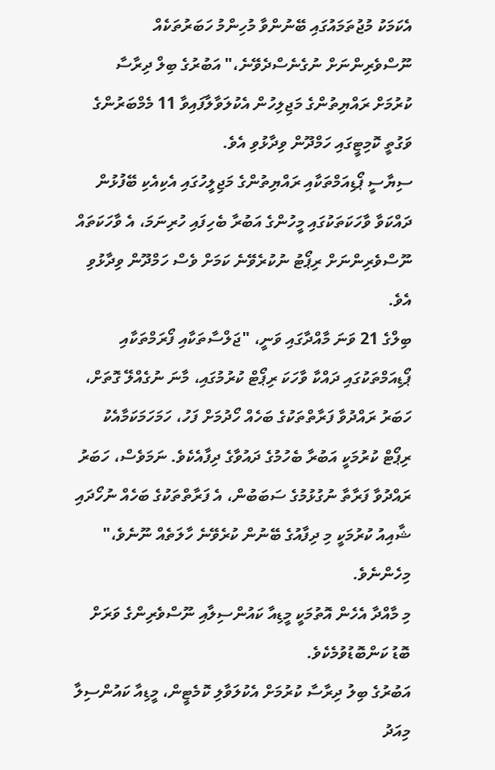އެކަމަކު މުޖުތަމައުގައި ބޭނުންވާ މުހިންމު ހަބަރުތަކެއް ނޫސްވެރިންނަށް ނުގެނެސްދެވޭނެ،" އަބުރުގެ ބިލް ދިރާސާ ކުރުމަށް ރައްޔިތުންގެ މަޖިލިހުން އެކުލަވާލާފައިވާ 11 މެމްބަރުންގެ ވަގުތީ ކޮމިޓީގައި ހަމްދޫން ވިދާޅުވި އެވެ.
ސިޔާސީ ޕޯޑިއަމްތަކާއި ރައްޔިތުންގެ މަޖިލީހުގައި އެކިއެކި ބޭފުޅުން ދައްކަވާ ވާހަކަތަކުގައި މީހުންގެ އަބުރާ ބެހިފައި ހުރިނަމަ، އެ ވާހަކަތައް ނޫސްވެރިންނަށް ރިޕޯޓު ނުކުރެވޭނެ ކަމަށް ވެސް ހަމްދޫން ވިދާޅުވި އެވެ.
ބިލްގެ 21 ވަނަ މާއްދާގައި ވަނީ، "ޖަލްސާތަކާއި ފޯރަމްތަކާއި ޕޯޑިއަމްތަކުގައި ދައްކާ ވާހަކަ ރިޕޯޓް ކުރުމުގައި، މާނަ ނުގެއްލޭ ގޮތަށް، ހަބަރު ރައްދުވާ ފަރާތްތަކުގެ ބަހެއް ހޯދުމަށް ފަހު، ހަމަހަމަކަމާއެކު ރިޕޯޓް ކުރުމަކީ އަބުރާ ބެހުމުގެ ދައުވާގެ ދިފާއެކެވެ. ނަމަވެސް، ހަބަރު ރައްދުވާ ފަރާތާ ނުގުޅުމުގެ ސަބަބުން، އެ ފަރާތްތަކުގެ ބަހެއް ނުހޯދައި ޝާއިއު ކުރުމަކީ މި ދިފާއުގެ ބޭނުން ކުރެވޭނެ ހާލަތެއް ނޫނެވެ،" މިހެންނެވެ.
މި މާއްދާ އެހެން އޮތުމަކީ މީޑިއާ ކައުންސިލާއި ނޫސްވެރިންގެ ވަރަށް ބޮޑު ކަންބޮޑުވުމެކެވެ.
އަބުރުގެ ބިލު ދިރާސާ ކުރުމަށް އެކުލަވާލި ކޮމެޓީން، މީޑިއާ ކައުންސިލާ މިއަދު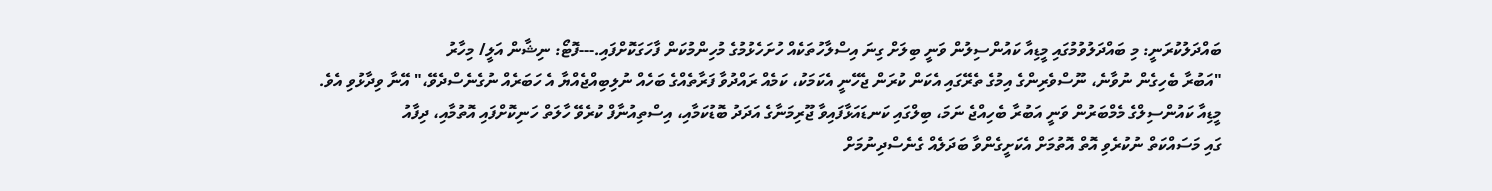ބައްދަލުކުރަނީ: މި ބައްދަލުވުމުގައި މީޑިއާ ކައުންސިލުން ވަނީ ބިލަށް ގިނަ އިސްލާހުތަކެއް ހުށަހެޅުމުގެ މުހިންމުކަން ފާހަގަކޮށްފައި.---ފޮޓޯ: ނިޝާން އަލީ/ މިހާރު
"އަބުރާ ބެހިގެން ނުވާނެ، ނޫސްވެރިންގެ އިމުގެ ތެރޭގައި އެކަން ކުރަން ޖެހޭނީ އެކަމަކު، ކަމެއް ރައްދުވާ ފަރާތެއްގެ ބަހެއް ނުލިބިއްޖެއްޔާ އެ ހަބަރެއް ނުގެނެސްދެވޭ،" އޭނާ ވިދާޅުވި އެވެ.
މީޑިއާ ކައުންސިލްގެ މެމްބަރުން ވަނީ އަބުރާ ބެހިއްޖެ ނަމަ، ބިލްގައި ކަނޑައަޅާފައިވާ ޖޫރިމަނާގެ އަދަދު ބޮޑުކަމާއި، އިސްތިއުނާފް ކުރެވޭ ހާލަތް ހަނިކޮށްފައި އޮތުމާއި، ދިފާއު
ގައި މަސައްކަތް ނުކުރެވި އޮތް އޮތުމަށް އެކަށީގެންވާ ބަދަލެއް ގެނެސްދިނުމަށް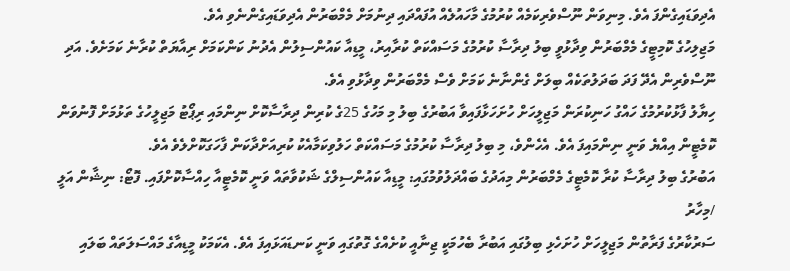އެދިވަޑައިގެންފަ އެވެ. މިނިވަން ނޫސްވެރިކަމެއް ކުރުމުގެ މާހައުލެއް އުފައްދައި ދިނުމަށް މެމްބަރުން އެދިވަޑައިގެންނެވި އެވެ.
މަޖިލިހުގެ ކޮމިޓީގެ މެމްބަރުން ވިދާޅުވީ ބިލު ދިރާސާ ކުރުމުގެ މަސައްކަތް ކުރާއިރު، މީޑިއާ ކައުންސިލުން އެދުނު ކަންކަމަށް ރިއާޔަތް ކުރާނެ ކަމަށެވެ. އަދި ނޫސްވެރިން އެދޭ ފަދަ ބަދަލުތަކެއް ބިލަށް ގެންނާނެ ކަމަށް ވެސް މެމްބަރުން ވިދާޅުވި އެވެ.
ހިޔާލު ފާޅުކުރުމުގެ ހައްގު ހަނިކުރަން މަޖިލީހަށް ހުށަހަޅާފައިވާ އަބުރުގެ ބިލު މި މަހުގެ 25ގެ ކުރިން ދިރާސާކޮށް ނިންމައި ރިޕޯޓު މަޖިލީހުގެ ތަޅުމަށް ފޮނުވަން ކޮމެޓީން އިއްޔެ ވަނީ ނިންމައިފަ އެވެ. އެހެންވެ، މި ބިލު ދިރާސާ ކުރުމުގެ މަސައްކަތް ހަލުވިކަމާއެކު ކުރިއަށްދާކަން ފާހަގަކޮށްލެވެ އެވެ.
އަބުރުގެ ބިލު ދިރާސާ ކުރާ ކޮމެޓީގެ މެމްބަރުން މިއަދުގެ ބައްދަލުވުމުގައި: މީޑިއާ ކައުންސިލްގެ ޝަކުވާތައް ވަނީ ކޮމެޓީއާ ހިއްސާކޮށްފައި. ފޮޓޯ: ނިޝާން އަލީ /މިހާރު
ސަރުކާރުގެ ފަރާތުން މަޖިލީހަށް ހުށަހެޅި ބިލުގައި އަބުރާ ބެހުމަކީ ޖިނާއީ ކުށެއްގެ ގޮތުގައި ވަނީ ކަނޑައަޅައިފަ އެވެ. އެކަމަކު މީޑިއާގެ މައްސަލަތައް ބަލައި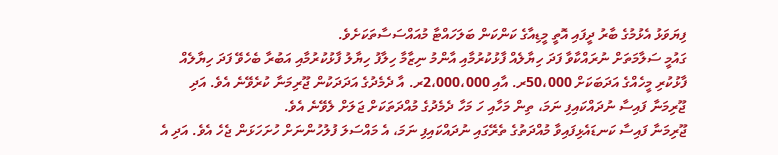ފިޔަވަޅު އެޅުމުގެ ބާރު ދީފައި އޮތީ މީޑިއާގެ ކަންކަން ބަލަހައްޓާ މުއައްސަސާތަކަށެވެ.
ގައުމީ ސަލާމަތަށް ނުރައްކާވާ ފަދަ ހިޔާލެއް ފާޅުކުރުމާއި އާންމު ނިޒާމާ ހިލާފު ހިޔާލު ފާޅުކުރުމާއި އަބުރާ ބެހެވޭ ފަދަ ހިޔާލެއް ފާޅުކުރި މީހެއްގެ އަދަބަކަށް 50،000ރ. އާއި 2،000،000ރ. އާ ދެމެދުގެ އަދަދަކުން ޖޫރިމަނާ ކުރެވޭނެ އެވެ. އަދި ޖޫރިމަނާ ފައިސާ ނުދައްކައިފި ނަމަ، ތިން މަހާއި ހަ މަހާ ދެމެދުގެ މުއްދަތަކަށް ޖަލަށް ލެވޭނެ އެވެ.
ޖޫރިމަނާ ފައިސާ ކަނޑައެޅިފައިވާ މުއްދަތުގެ ތެރޭގައި ނުދައްކައިފި ނަމަ، އެ މައްސަލަ ފުލުހުންނަށް ހުށަހަޅަން ޖެހެ އެވެ. އަދި އެ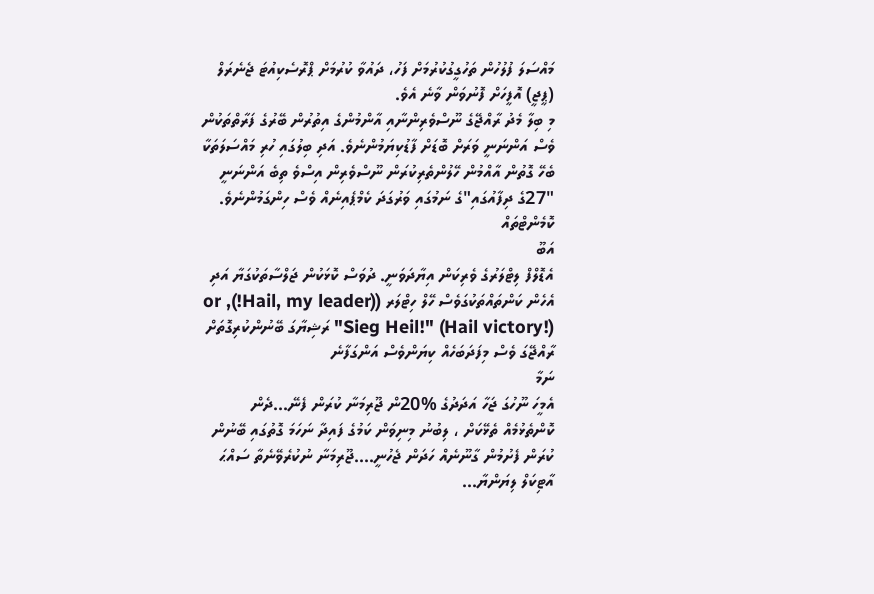މައްސަލަ ފުލުހުން ތަހުގީގުކުރުމަށް ފަހު، ދައުވާ ކުރުމަށް ޕްރޮސެކިއުޓަ ޖެނެރަލް (ޕީޖީ) އޮފީހަށް ފޮނުވަން ވާނެ އެވެ.
މި ބިލާ މެދު ރާއްޖޭގެ ނޫސްވެރިންނާއި އާންމުންގެ އިތުރުން ބޭރުގެ ފަރާތްތަކުން ވެސް އަންނަނީ ވަރަށް ބޮޑަށް ފާޑުކިޔަމުންނެވެ. އަދި ބިލުގައި ހުރި މައްސަލަތަކާ ބެހޭ ގޮތުން އާއްމުން ހޭލުންތެރިކުރަން ނޫސްވެރިން އިސްވެ ތިބެ އަންނަނީ "27ގެ ދިފާއުގައި"ގެ ނަމުގައި ވަރުގަދަ ކެމްޕެއިނެއް ވެސް ހިންގަމުންނެވެ.
ކޮމެންޓްތައް
އަބޫ
އެޑޮލްފް ލިޓްލަރުގެ ވެރިކަން އިޔާދަވަނީ. ދުވަސް ކޮޅަކުން ޖަލްސާތަކުގަޔާ އަދި އެހެން ކަންތައްތަކުގަވެސް ހޭލް ހިޓްލަރ ((Hail, my leader!), or "Sieg Heil!" (Hail victory!) ރަޝިޔާގަ ބޭނުންކުރިގޮތަށް ރާއްޖޭގަ ވެސް މިފަދަބަހެއް ކިޔަންވެސް އަންގަފާނެ
ނަމާ
އެމީހަ ނޫހުގަ ޖަހާ އަދަދުގެ %20ން ޖޫރިމަނާ ކުރަން ފެނޭ...ދެން ކޮންތެޅުމެއް ތެޅޭކަށް ، ލިބުނު މިނިވަން ކަމުގެ ފައިދާ ނަހަމަ ގޮތުގައި ބޭނުން ކުރަން ފެށުމުން ގާނޫނެއް ހަދަން ޖެހުނީ....ޖޫރިމަނާ ނުކުރެވޭނެތާ ސައްޙަ އާޓިކަލް ލިޔަންޔާ...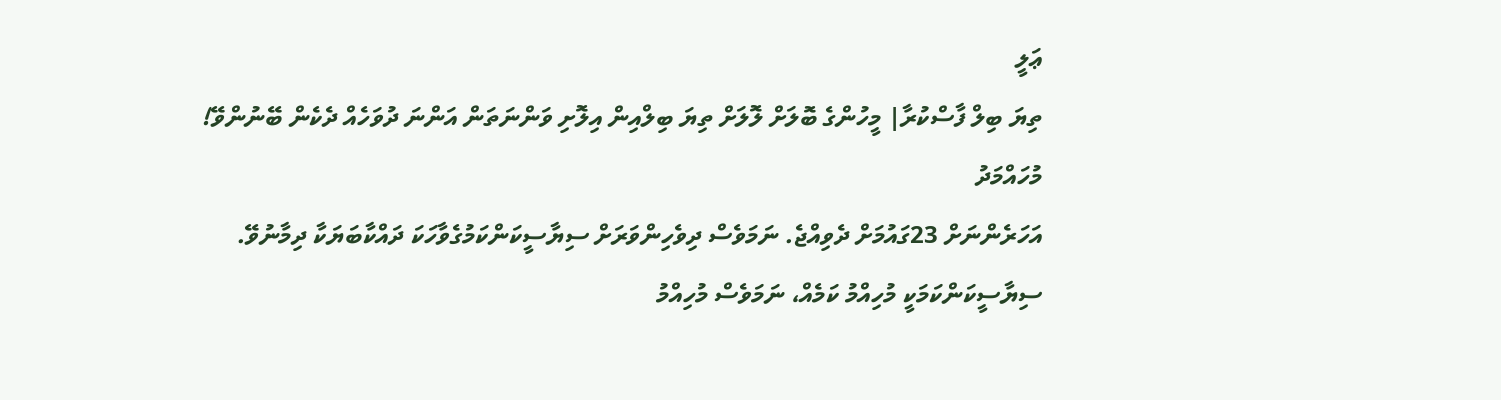ޢަލީ
ތިޔަ ބިލް ފާސްކުރާ| މީހުންގެ ބޮލަށް ލޮލަށް ތިޔަ ބިލްއިން އިލޮށި ވަންނަތަން އަންނަ ދުވަހެއް ދެކެން ބޭނުންވޭ!
މުހައްމަދު
އަހަރެންނަށް 23ގައުމަށް ދެވިއްޖެ. ނަމަވެސް ދިވެހިންވަރަށް ސިޔާސީކަންކަމުގެވާހަކަ ދައްކާބަޔަކާ ދިމާނުވޭ. ސިޔާސީކަންކަމަކީ މުހިއްމު ކަމެއް، ނަމަވެސް މުހިއްމު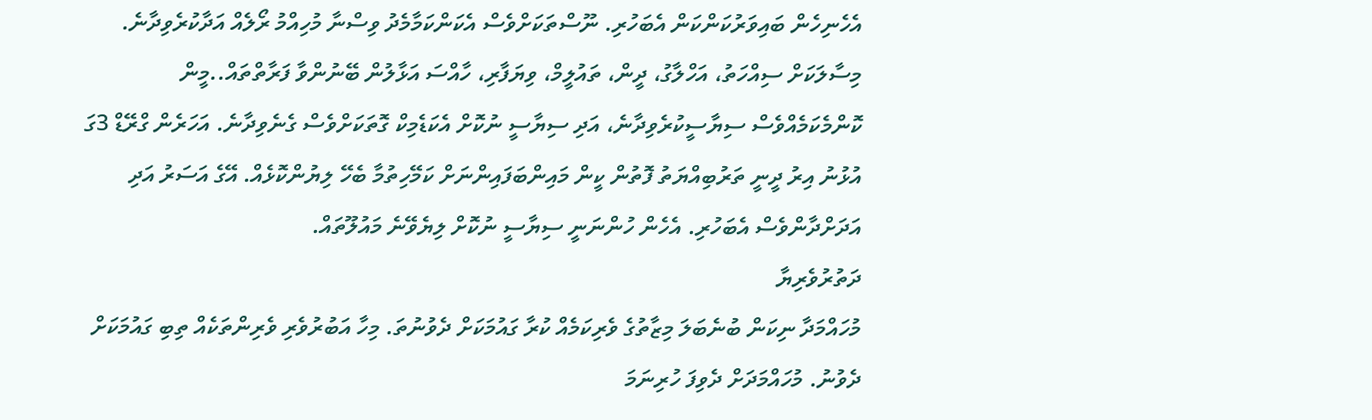އެހެނިހެން ބައިވަރުކަންކަން އެބަހުރި. ނޫސްތަކަށްވެސް އެކަންކަމާމެދު ވިސްނާ މުހިއްމު ރޯލެއް އަދާކުރެވިދާނެ. މިސާލަކަށް ސިއްހަތު، އަހްލާގު، ދީން، ތައުލީމް، ވިޔަފާރި، ހާއްސަ އަޅާލުން ބޭނުންވާ ފަރާތްތައް..މީން ކޮންމެކަމެއްވެސް ސިޔާސީކުރެވިދާނެ، އަދި ސިޔާސީ ނުކޮށް އެކަޑެމިކް ގޮތަކަށްވެސް ގެނެވިދާނެ. އަހަރެން ގްރޭޑް 3ގަ އުޅުނު އިރު ދީނީ ތަރުބިއްޔަތު ފޮތުން ކީން މައިންބަފައިންނަށް ކަމޭހިތުމާ ބެހޭ ލިޔުންކޮޅެއް. އޭގެ އަސަރު އަދި އަދަށްދާންވެސް އެބަހުރި. އެހެން ހުންނަނީ ސިޔާސީ ނުކޮށް ލިޔެވޭނެ މައުލޫތައް.
ދަތުރުވެރިޔާ
މުހައްމަދާ ނިކަން ބުނެބަލަ މިޒާތުގެ ވެރިކަމެއް ކުރާ ގައުމަކަށް ދެވުނުތަ. މިހާ އަބުރުވެރި ވެރިންތަކެއް ތިބި ގައުމަކަށް ދެވުނު. މުހައްމަދަށް ދެވިފަ ހުރިނަމަ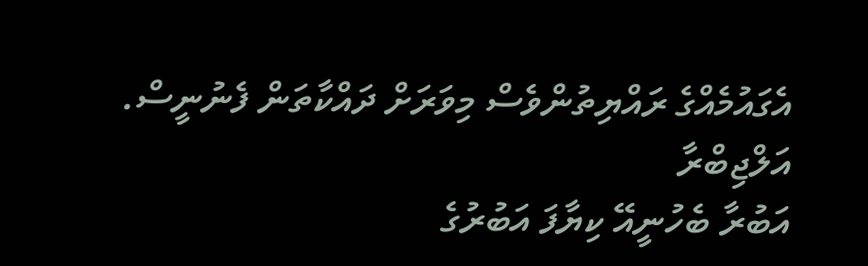އެގައުމެއްގެ ރައްޔިތުންވެސް މިވަރަށް ދައްކާތަން ފެނުނީސް.
އަލްޖިބްރާ
އަބުރާ ބެހުނީއޭ ކިޔާފަ އަބުރުގެ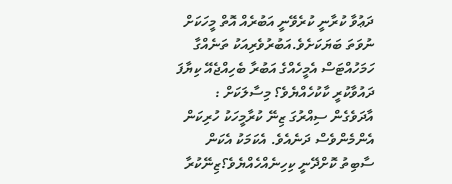ދަޢުވާ ކުރާނީ ކުރެވޭނީ އަބުރެއް އޮތް މީހަކަށް ނުވަތަ ބަޔަކަށެވެ.އަބުރުވެރިއަކު ތަނެއްގާ ހަމަހުއްޓަސް އެމީހެއްގެ އަބުރާ ބެހިއްޖެއޭ ކިޔާފަ ދައުވާކުރީ ކާކުހެއްޔެވެ؟ މިސާލަކަށް : އާދަވެގެން ސިއްރުގަ ޒިނޭ ކުރާމީހަކު ހުރިކަން އެންމެންވެސް ދަނެއެވެ. އެކަމަކު އެކަން ސާބިތު ކޮށްދޭނީ ކިހިނެއްހެއްޔެވެ؟ޒިނޭކުރާ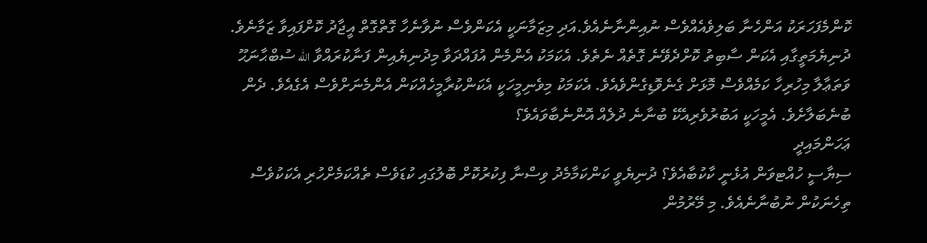ކޮންމެފަހަރަކު އަންހެނާ ބަލިވެއެއްވެސް ނުއިންނާނެއެވެ.އަދި މިޒަމާނަކީ އެކަންވެސް ނުވާނެހާ ގޮތްގޮތް އީޖާދު ކޮށްފައިވާ ޒަމާނެވެ. ދުނިޔެމަތީގާއި އެކަން ސާބިތު ކޮށްދެވޭނެ ގޮތެއް ނެތެވެ. އެކަމަކު އެންމެން އުފައްދަވާ މިދުނިޔެއިން ފަނާކުރައްވާ الله ސުބްޙާނަޙޫ ވަތަޢާލާ މިހުރިހާ ކަމެއްވެސް މޮޅަށް ގެނެވޮޑިގެންވެއެވެ. އެކަމަކު މިވެނިމީހަކީ އެކަންކުރާމީހެއްކަން އެންމެނަށްވެސް އެގެއެވެ. ދެން ބުނެބަލާށެވެ. އެމީހަކީ އަބުރުވެރިއެކޭ ބުނާނެ ދުލެއް އޮންނެބާވައެވެ؟
ޢަހަންމައިދީ
ސިޔާސީ ހުއްޓވަން އުޅެނީ ކާކުބާއެވެ؟ ދުނިޔެވީ ކަންކަމާމެދު ވިސްނާ ފިކުރުކޮށް ބޮލުގައި ކުޑަވެސް ތެއްކަމެށްހުރި އެކަކުވެސް ތިހެނަކުން ނުބުނާނެއެވެ. މި މޭރުމުން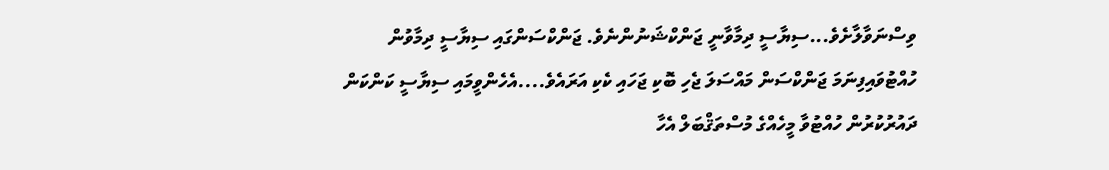ވިސްނަވާލާށެވެ...ސިޔާސީ ދިމާވާނީ ޖަންކްޝަނުންނެވެ. ޖަންކްސަންގައި ސިޔާސީ ދިމާވުން ހުއްޓުވައިފިނަމަ ޖަންކްސަން މައްސަލަ ޖެހި ބޮކި ޖަހައި ކެކި އަރައެވެ....އެހެންވީމައި ސިޔާސީ ކަންކަން ދައުރުކުރުން ހުއްޓުވާ މީހެއްގެ މުސްތަޤްބަލް އެހާ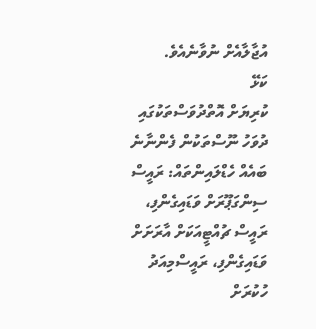އުޖާލާއެށް ނުވާނެއެވެ.
ކަޅޭ
ކުރިޔަށް އޮތްދުވަސްތަކުގައި ދުވަހު ނޫސްތަކުން ފެންނާނެ ބައެއް ހެޑްލައިންތައް: ރައީސް ސިންގަޕޫރަށް ވަޑައިގެންފި، ރައީސް ޗުއްޓީއަކަށް އާރަށަށް ވަޑައިގެންފި، ރައީސްމިއަދު ހުކުރަށް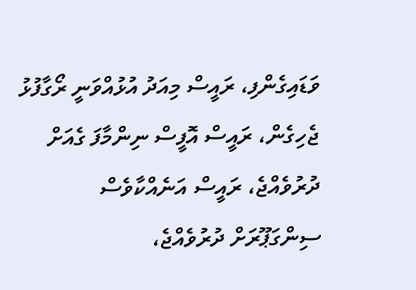ވަޑައިގެންފި، ރައީސް މިއަދު އުޅުއްވަނީ ރޯގާފުޅު ޖެހިގެން، ރައީސް އޮފީސް ނިންމާފަ ގެއަށް ދުރުވެއްޖެ، ރައީސް އަނެއްކާވެސް ސިންގަޕޫރަށް ދުރުވެއްޖެ،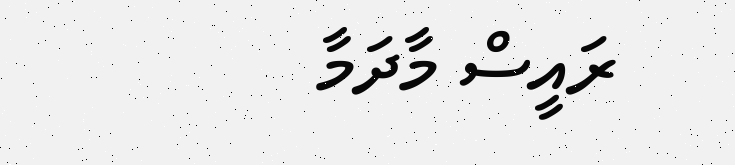ރައީސް މާދަމާ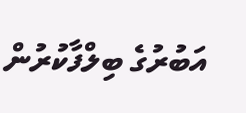އަބުރުގެ ބިލްފާކުރުން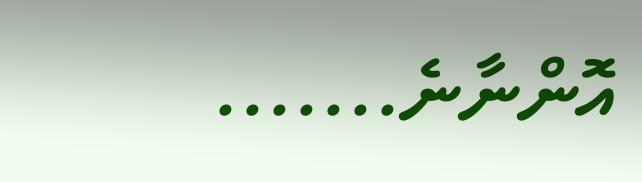އޮންނާނެ.......